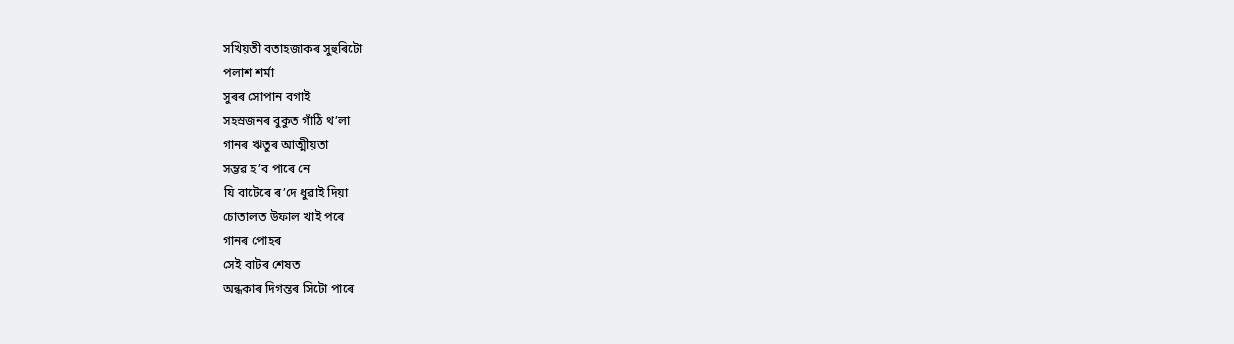সখিয়তী বতাহজাকৰ সুহুৰিটো
পলাশ শৰ্মা
সুৰৰ সোপান বগাই
সহস্ৰজনৰ বুকুত গাঁঠি থ’লা
গানৰ ঋতুৰ আত্মীয়তা
সম্ভৱ হ’ব পাৰে নে
যি বাটেৰে ৰ’দে ধুৱাই দিয়া
চোতালত উফাল খাই পৰে
গানৰ পোহৰ
সেই বাটৰ শেষত
অন্ধকাৰ দিগন্তৰ সিটো পাৰে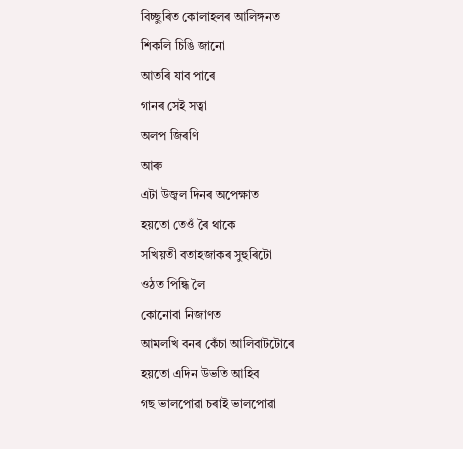বিচ্ছুৰিত কোলাহলৰ আলিঙ্গনত
শিকলি চিঙি জানো
আতৰি যাব পাৰে
গানৰ সেই সত্বা
অলপ জিৰণি
আৰু
এটা উজ্বল দিনৰ অপেক্ষাত
হয়তো তেওঁ ৰৈ থাকে
সখিয়তী বতাহজাকৰ সুহুৰিটো
ওঠত পিন্ধি লৈ
কোনোবা নিজাণত
আমলখি বনৰ কেঁচা আলিবাটটোৰে
হয়তো এদিন উভতি আহিব
গছ ভালপোৱা চৰাই ভালপোৱা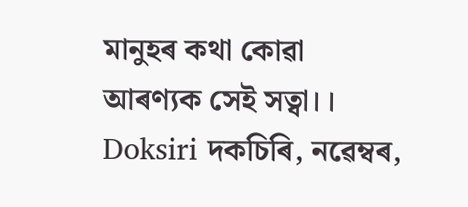মানুহৰ কথা কোৱা
আৰণ্যক সেই সত্বা।।
Doksiri দকচিৰি, নৱেম্বৰ,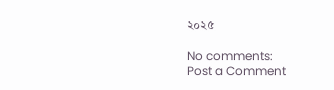২০২৫

No comments:
Post a Comment